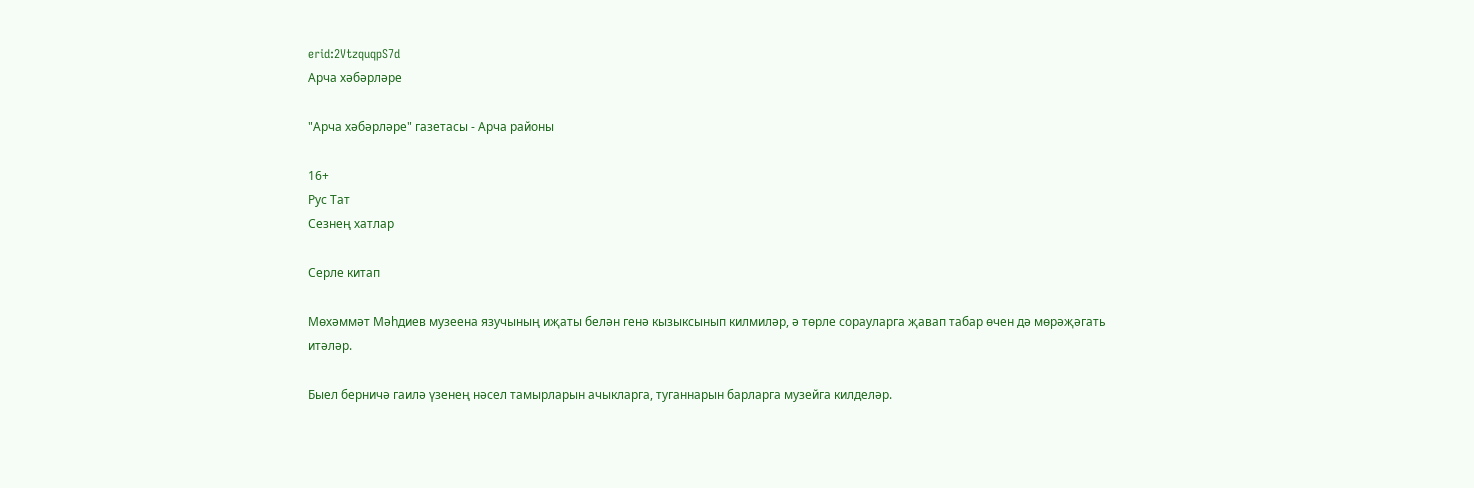erid:2VtzquqpS7d
Арча хәбәрләре

"Арча хәбәрләре" газетасы - Арча районы

16+
Рус Тат
Сезнең хатлар

Серле китап

Мөхәммәт Мәһдиев музеена язучының иҗаты белән генә кызыксынып килмиләр, ә төрле сорауларга җавап табар өчен дә мөрәҗәгать итәләр.

Быел берничә гаилә үзенең нәсел тамырларын ачыкларга, туганнарын барларга музейга килделәр.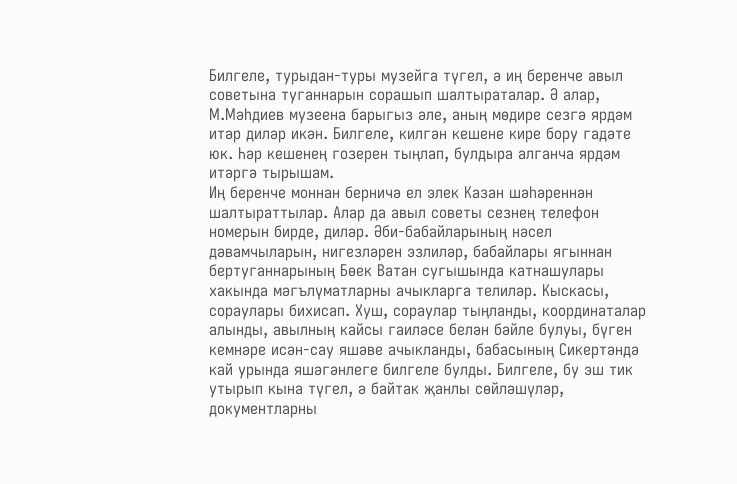Билгеле, турыдан-туры музейга түгел, ә иң беренче авыл советына туганнарын сорашып шалтыраталар. Ә алар, М.Мәһдиев музеена барыгыз әле, аның мөдире сезгә ярдәм итәр диләр икән. Билгеле, килгән кешене кире бору гадәте юк. Һәр кешенең гозерен тыңлап, булдыра алганча ярдәм итәргә тырышам.
Иң беренче моннан берничә ел элек Казан шәһәреннән шалтыраттылар. Алар да авыл советы сезнең телефон номерын бирде, диләр. Әби-бабайларының нәсел дәвамчыларын, нигезләрен эзлиләр, бабайлары ягыннан  бертуганнарының Бөек Ватан сугышында катнашулары хакында мәгълүматларны ачыкларга телиләр. Кыскасы, сораулары бихисап. Хуш, сораулар тыңланды, координаталар алынды, авылның кайсы гаиләсе белән бәйле булуы, бүген кемнәре исән-сау яшәве ачыкланды, бабасының Сикертәндә кай урында яшәгәнлеге билгеле булды. Билгеле, бу эш тик утырып кына түгел, ә байтак җанлы сөйләшүләр, документларны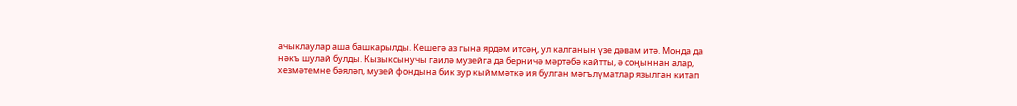ачыклаулар аша башкарылды. Кешегә аз гына ярдәм итсәң, ул калганын үзе дәвам итә. Монда да нәкъ шулай булды. Кызыксынучы гаилә музейга да берничә мәртәбә кайтты, ә соңыннан алар, хезмәтемне бәяләп, музей фондына бик зур кыйммәткә ия булган мәгълүматлар язылган китап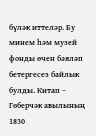бүләк иттеләр. Бу минем һәм музей фонды өчен бәяләп бетергесез байлык булды. Китап – Гөберчәк авылының 1830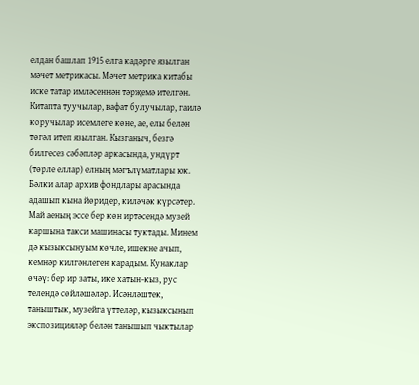елдан башлап 1915 елга кадәрге язылган мәчет метрикасы. Мәчет метрика китабы иске татар имләсеннән тәрҗемә ителгән. Китапта туучылар, вафат булучылар, гаилә коручылар исемлеге көне, ае, елы белән төгәл итеп язылган. Кызганыч, безгә билгесез сәбәпләр аркасында, ундүрт (төрле еллар) елның мәгълүматлары юк. Бәлки алар архив фондлары арасында адашып кына йөридер, киләчәк күрсәтер.
Май аеның эссе бер көн иртәсендә музей каршына такси машинасы туктады. Минем дә кызыксынуым көчле, ишекне ачып, кемнәр килгәнлеген карадым. Кунаклар өчәү: бер ир заты, ике хатын-кыз, рус телендә сөйләшәләр. Исәнләштек, таныштык, музейга үттеләр, кызыксынып экспозицияләр белән танышып чыктылар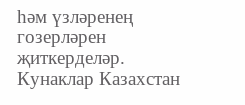һәм үзләренең гозерләрен җиткерделәр. Кунаклар Казахстан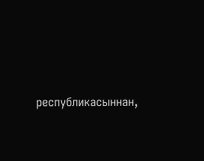республикасыннан,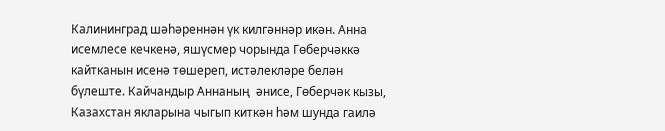Калининград шәһәреннән үк килгәннәр икән. Анна исемлесе кечкенә, яшүсмер чорында Гөберчәккә кайтканын исенә төшереп, истәлекләре белән бүлеште. Кайчандыр Аннаның  әнисе, Гөберчәк кызы, Казахстан якларына чыгып киткән һәм шунда гаилә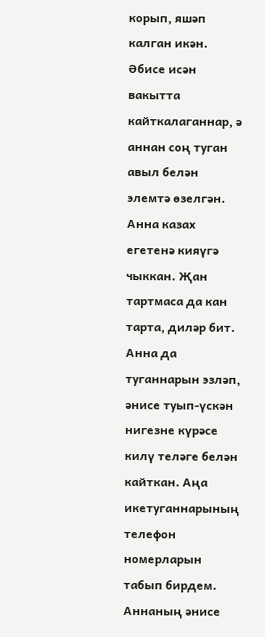корып, яшәп калган икән. Әбисе исән вакытта кайткалаганнар, ә аннан соң туган авыл белән элемтә өзелгән. Анна казах егетенә кияүгә чыккан. Җан тартмаса да кан тарта, диләр бит. Анна да туганнарын эзләп, әнисе туып-үскән нигезне күрәсе  килү теләге белән кайткан. Аңа икетуганнарының телефон номерларын табып бирдем. Аннаның әнисе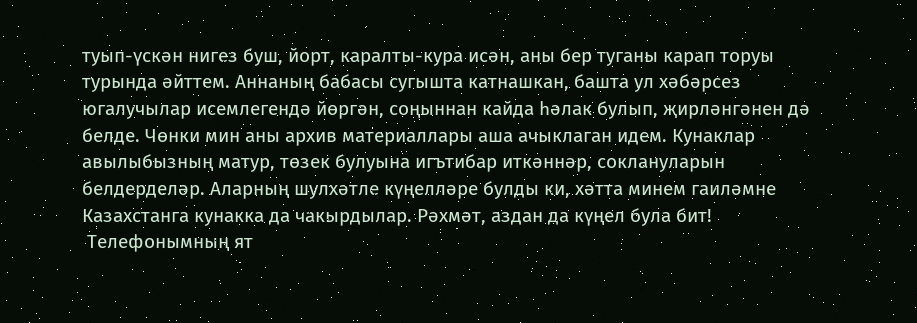туып-үскән нигез буш, йорт, каралты-кура исән, аны бер туганы карап торуы турында әйттем. Аннаның бабасы сугышта катнашкан, башта ул хәбәрсез югалучылар исемлегендә йөргән, соңыннан кайда һәлак булып, җирләнгәнен дә белде. Чөнки мин аны архив материаллары аша ачыклаган идем. Кунаклар авылыбызның матур, төзек булуына игътибар иткәннәр, соклануларын белдерделәр. Аларның шулхәтле күңелләре булды ки, хәтта минем гаиләмне Казахстанга кунакка да чакырдылар. Рәхмәт, аздан да күңел була бит!
 Телефонымның ят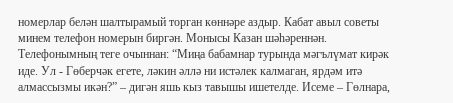номерлар белән шалтырамый торган көннәре аздыр. Кабат авыл советы минем телефон номерын биргән. Монысы Казан шәһәреннән. Телефонымның теге очыннан: “Миңа бабамнар турында мәгълүмат кирәк иде. Ул - Гөберчәк егете, ләкин әллә ни истәлек калмаган, ярдәм итә алмассызмы икән?” – дигән яшь кыз тавышы ишетелде. Исеме – Гөлнара,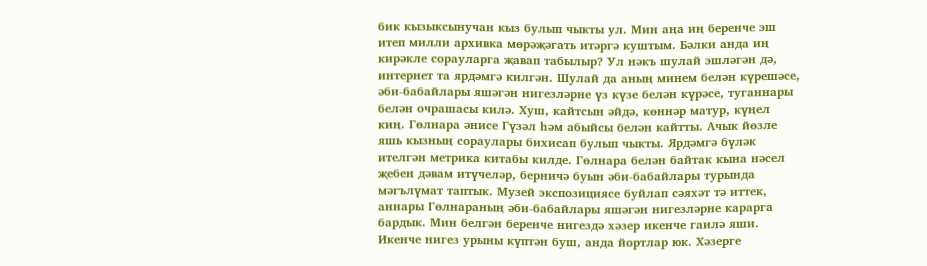бик кызыксынучан кыз булып чыкты ул. Мин аңа иң беренче эш итеп милли архивка мөрәҗәгать итәргә куштым. Бәлки анда иң кирәкле сорауларга җавап табылыр? Ул нәкъ шулай эшләгән дә, интернет та ярдәмгә килгән. Шулай да аның минем белән күрешәсе, әби-бабайлары яшәгән нигезләрне үз күзе белән күрәсе, туганнары белән очрашасы килә. Хуш, кайтсын әйдә, көннәр матур, күңел киң. Гөлнара әнисе Гүзәл һәм абыйсы белән кайтты. Ачык йөзле яшь кызның сораулары бихисап булып чыкты. Ярдәмгә бүләк ителгән метрика китабы килде. Гөлнара белән байтак кына нәсел җебен дәвам итүчеләр, берничә буын әби-бабайлары турында мәгълүмат таптык. Музей экспозициясе буйлап сәяхәт тә иттек, аннары Гөлнараның әби-бабайлары яшәгән нигезләрне карарга бардык. Мин белгән беренче нигездә хәзер икенче гаилә яши. Икенче нигез урыны күптән буш, анда йортлар юк. Хәзерге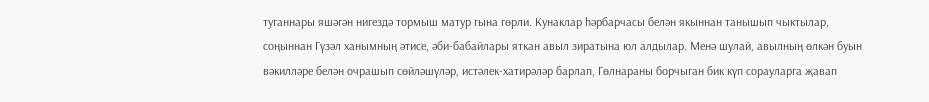туганнары яшәгән нигездә тормыш матур гына гөрли. Кунаклар һәрбарчасы белән якыннан танышып чыктылар, соңыннан Гүзәл ханымның әтисе, әби-бабайлары яткан авыл зиратына юл алдылар. Менә шулай, авылның өлкән буын вәкилләре белән очрашып сөйләшүләр, истәлек-хатирәләр барлап, Гөлнараны борчыган бик күп сорауларга җавап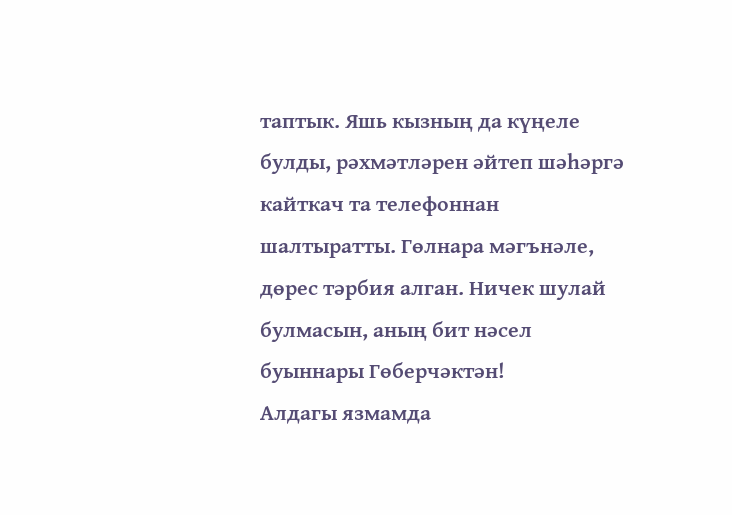таптык. Яшь кызның да күңеле булды, рәхмәтләрен әйтеп шәһәргә кайткач та телефоннан шалтыратты. Гөлнара мәгънәле, дөрес тәрбия алган. Ничек шулай булмасын, аның бит нәсел буыннары Гөберчәктән!
Алдагы язмамда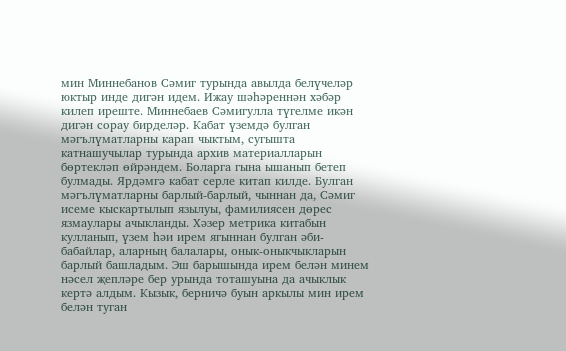мин Миннебанов Сәмиг турында авылда белүчеләр юктыр инде дигән идем. Ижау шәһәреннән хәбәр килеп иреште. Миннебаев Сәмигулла түгелме икән дигән сорау бирделәр. Кабат үземдә булган мәгълүматларны карап чыктым, сугышта катнашучылар турында архив материалларын бөртекләп өйрәндем. Боларга гына ышанып бетеп булмады. Ярдәмгә кабат серле китап килде. Булган мәгълүматларны барлый-барлый, чыннан да, Сәмиг исеме кыскартылып язылуы, фамилиясен дөрес язмаулары ачыкланды. Хәзер метрика китабын кулланып, үзем һәи ирем ягыннан булган әби-бабайлар, аларның балалары, онык-оныкчыкларын барлый башладым. Эш барышында ирем белән минем нәсел җепләре бер урында тоташуына да ачыклык кертә алдым. Кызык, берничә буын аркылы мин ирем белән туган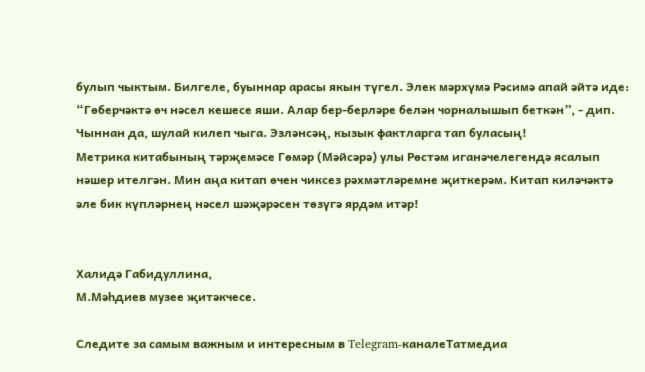булып чыктым. Билгеле, буыннар арасы якын түгел. Элек мәрхүмә Рәсимә апай әйтә иде: “Гөберчәктә өч нәсел кешесе яши. Алар бер-берләре белән чорналышып беткән”, - дип. Чыннан да, шулай килеп чыга. Эзләнсәң, кызык фактларга тап буласың!
Метрика китабының тәрҗемәсе Гөмәр (Мәйсәрә) улы Рөстәм иганәчелегендә ясалып нәшер ителгән. Мин аңа китап өчен чиксез рәхмәтләремне җиткерәм. Китап киләчәктә әле бик күпләрнең нәсел шәҗәрәсен төзүгә ярдәм итәр!


Халидә Габидуллина,
М.Мәһдиев музее җитәкчесе.

Следите за самым важным и интересным в Telegram-каналеТатмедиа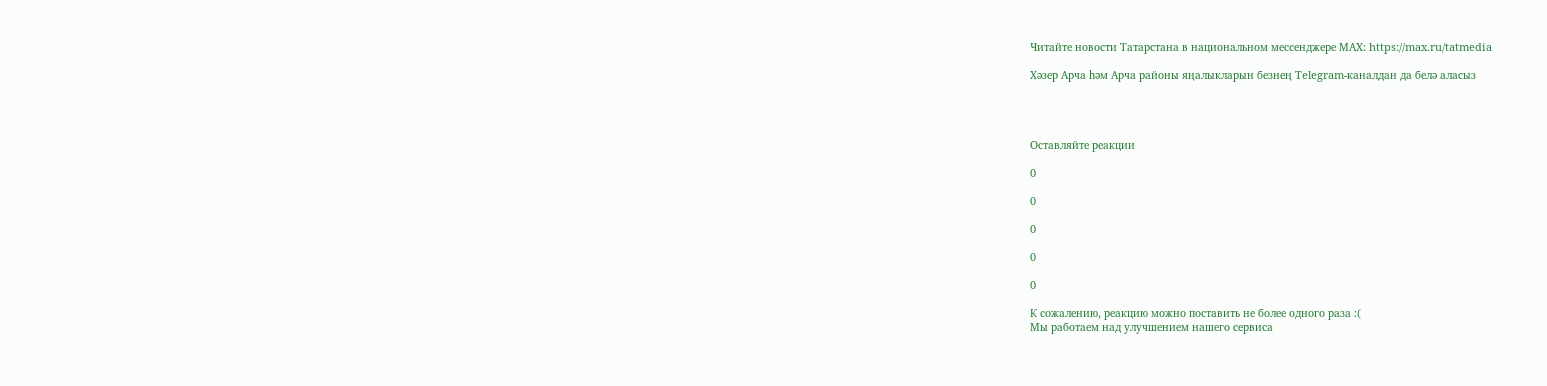Читайте новости Татарстана в национальном мессенджере MАХ: https://max.ru/tatmedia

Хәзер Арча һәм Арча районы яңалыкларын безнең Telegram-каналдан да белә аласыз




Оставляйте реакции

0

0

0

0

0

К сожалению, реакцию можно поставить не более одного раза :(
Мы работаем над улучшением нашего сервиса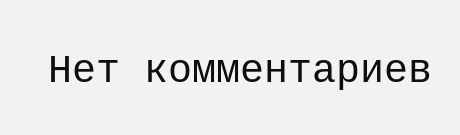Нет комментариев